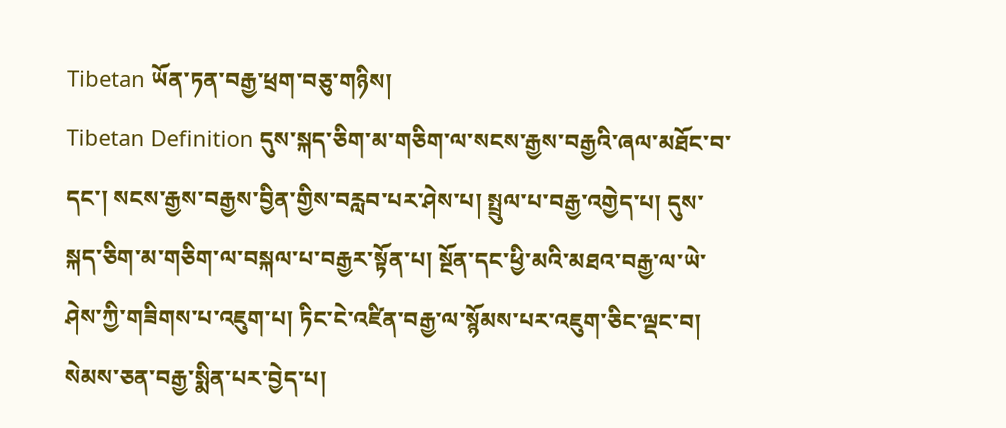Tibetan ཡོན་ཏན་བརྒྱ་ཕྲག་བཅུ་གཉིས།
Tibetan Definition དུས་སྐད་ཅིག་མ་གཅིག་ལ་སངས་རྒྱས་བརྒྱའི་ཞལ་མཐོང་བ་དང་། སངས་རྒྱས་བརྒྱས་བྱིན་གྱིས་བརླབ་པར་ཤེས་པ། སྤྲུལ་པ་བརྒྱ་འགྱེད་པ། དུས་སྐད་ཅིག་མ་གཅིག་ལ་བསྐལ་པ་བརྒྱར་སྟོན་པ། སྔོན་དང་ཕྱི་མའི་མཐའ་བརྒྱ་ལ་ཡེ་ཤེས་ཀྱི་གཟིགས་པ་འཇུག་པ། ཏིང་ངེ་འཛིན་བརྒྱ་ལ་སྙོམས་པར་འཇུག་ཅིང་ལྡང་བ། སེམས་ཅན་བརྒྱ་སྨིན་པར་བྱེད་པ།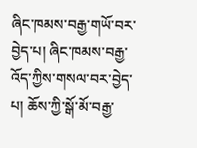ཞིང་ཁམས་བརྒྱ་གཡོ་བར་བྱེད་པ། ཞིང་ཁམས་བརྒྱ་འོད་ཀྱིས་གསལ་བར་བྱེད་པ། ཆོས་ཀྱི་སྒོ་མོ་བརྒྱ་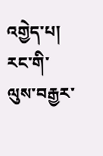འགྱེད་པ། རང་གི་ལུས་བརྒྱར་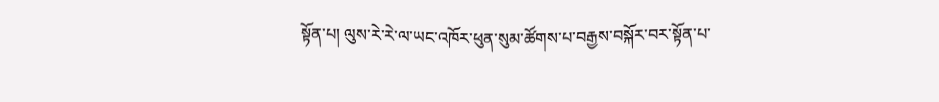སྟོན་པ། ལུས་རེ་རེ་ལ་ཡང་འཁོར་ཕུན་སུམ་ཚོགས་པ་བརྒྱས་བསྐོར་བར་སྟོན་པ་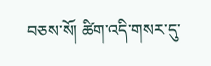བཅས་སོ། ཚིག་འདི་གསར་དུ་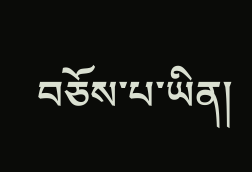བཅོས་པ་ཡིན།